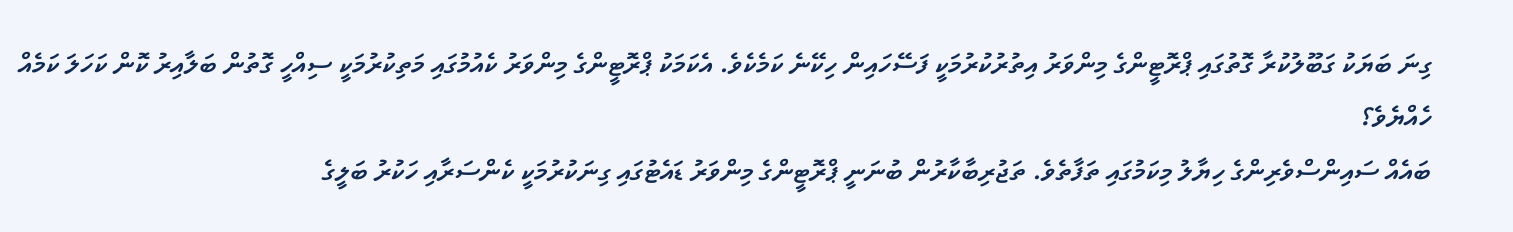ގިނަ ބަޔަކު ގަބޫލުކުރާ ގޮތުގައި ޕްރޮޓީންގެ މިންވަރު އިތުރުކުރުމަކީ ފަސޭހައިން ހިކޭނެ ކަމެކެވެ. އެކަމަކު ޕްރޮޓީންގެ މިންވަރު ކެއުމުގައި މަތިކުރުމަކީ ސިއްހީ ގޮތުން ބަލާއިރު ކޮން ކަހަލަ ކަމެއް ހެއްޔެވެ؟
ބައެއް ސައިންސްވެރިންގެ ހިޔާލު މިކަމުގައި ތަފާތެވެ. ތަޖުރިބާކާރުން ބުނަނީ ޕްރޮޓީންގެ މިންވަރު ޑައެޓުގައި ގިނަކުރުމަކީ ކެންސަރާއި ހަކުރު ބަލީގެ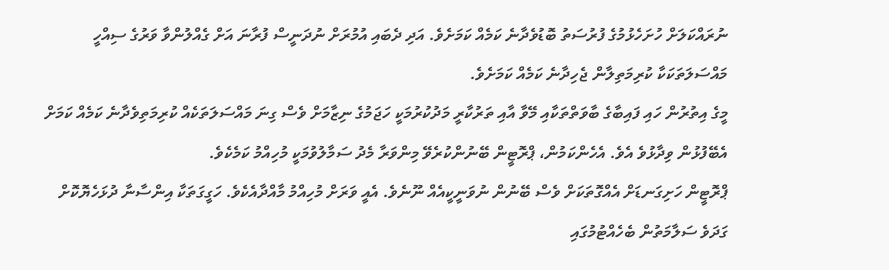ނުރައްކަލަށް ހުށަހެޅުމުގެ ފުރުސަތު ބޮޑުވެދާނެ ކަމެއް ކަމަށެވެ. އަދި ދެބައި އުމުރަށް ނުދަނީސް ފުރާނަ އަށް ގެއްލުންވާ ވަރުގެ ސިއްހީ މައްސަލަތަކަކާ ކުރިމަތިލާން ޖެހިދާނެ ކަމެއް ކަމަށެވެ.
މީގެ އިތުރުން ހައި ފައިބާގެ ބާވަތްތަކާއި މޭވާ އާއި ތަރުކާރީ މަދުކުރުމަކީ ހަޖަމުގެ ނިޒާމަށް ވެސް ގިނަ މައްސަލަތަކެއް ކުރިމަތިވެދާނެ ކަމެއް ކަމަށް އެބޭފުޅުން ވިދާޅުވެ އެވެ. އެހެންކަމުން، ޕްރޮޓީން ބޭނުންކުރެވޭ މިންވަރާ މެދު ސަމާލުވުމަކީ މުހިއްމު ކަމެކެވެ.
ޕްރޮޓީން ހަށިގަނޑަށް އެއްގޮތަކަށް ވެސް ބޭނުން ނުވަނީކީއެއް ނޫނެވެ. އެއީ ވަރަށް މުހިއްމު މާއްދާއެކެވެ. ހަގީގަތަކާ އިންސާނާ ދުޅަހެޔޮކޮށް ގަދަވެ ސަލާމަތުން ބެހެއްޓުމުގައި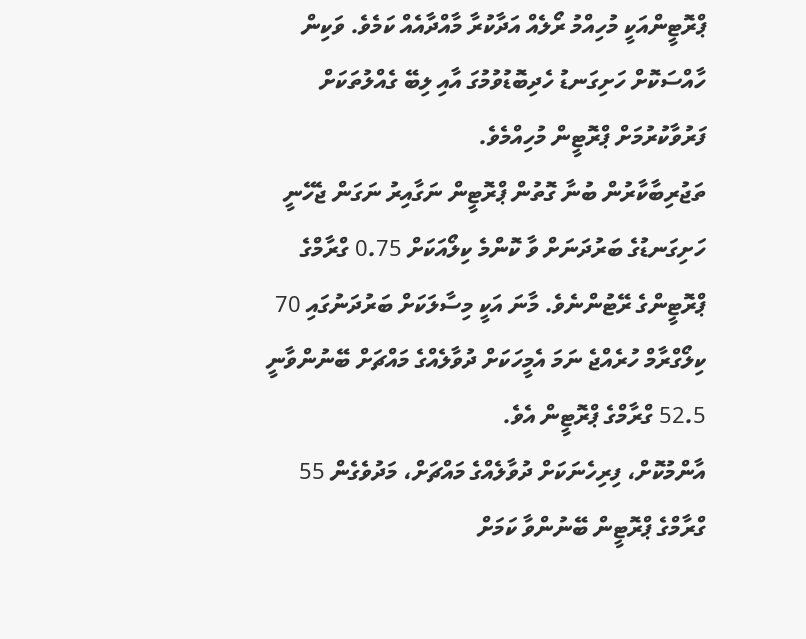ޕްރޮޓީންއަކީ މުހިއްމު ރޯލެއް އަދާކުރާ މާއްދާއެއް ކަމެވެ. ވަކިން ހާއްސަކޮށް ހަށިގަނޑު ހެދިބޮޑުވުމުގަ އާއި ލިބޭ ގެއްލުތަކަށް ފަރުވާކުރުމަށް ޕްރޮޓީން މުހިއްމެވެ.
ތަޖުރިބާކާރުން ބުނާ ގޮތުން ޕްރޮޓީން ނަގާއިރު ނަގަން ޖެހޭނީ ހަށިގަނޑުގެ ބަރުދަނަށް ވާ ކޮންމެ ކިލޯއަކަށް 0.75 ގްރާމްގެ ޕްރޮޓީންގެ ރޭޓުންނެވެ. މާނަ އަކީ މިސާލަކަށް ބަރުދަނުގައި 70 ކިލޯގްރާމް ހުރެއްޖެ ނަމަ އެމީހަކަށް ދުވާލެއްގެ މައްޗަށް ބޭނުންވާނީ 52.5 ގްރާމްގެ ޕްރޮޓީން އެވެ.
އާންމުކޮށް، ފިރިހެނަކަށް ދުވާލެއްގެ މައްޗަށް، މަދުވެގެން 55 ގްރާމްގެ ޕްރޮޓީން ބޭނުންވާ ކަމަށް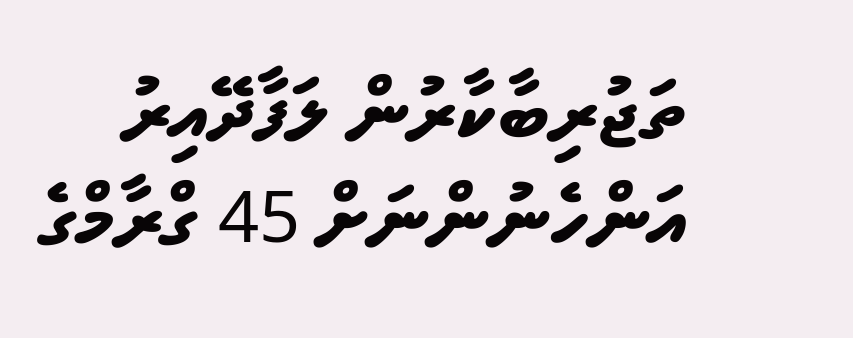ތަޖުރިބާކާރުން ލަފާދޭއިރު އަންހެނުންނަށް 45 ގްރާމްގެ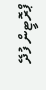ޕްރޮޓީން ފުދޭ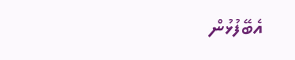އެބޭފުޅުން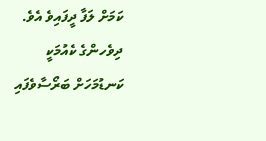ކަމަށް ލަފާ ދީފައިވެ އެވެ.
ދިވެހންގެ ކެއުމަކީ ކަނޑުމަހަށް ބަރޯސާވެފައި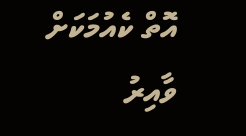އޮތް ކެއުމަކަށް ވާއިރު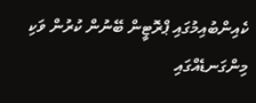ކެއިންބުއިމުގައި ޕްރޮޓީން ބޭނުން ކުރުން ވަކި މިންގަނޑެއްގައި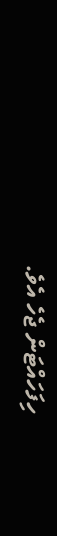ހިފަހައްޓަން ޖެހެ އެވެ.